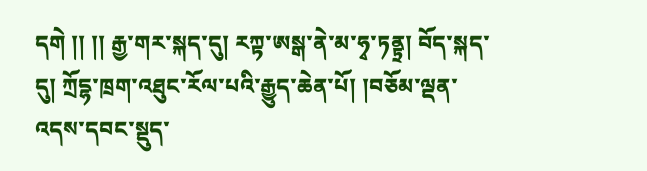དགེ །། །། རྒྱ་གར་སྐད་དུ། རཀྟ་ཨསྒ་ནེ་མ་ཧྭ་ཏནྟྲ། བོད་སྐད་དུ། ཀྲོདྷ་ཁྲག་འཐུང་རོལ་པའི་རྒྱུད་ཆེན་པོ། །བཅོམ་ལྡན་འདས་དབང་སྡུད་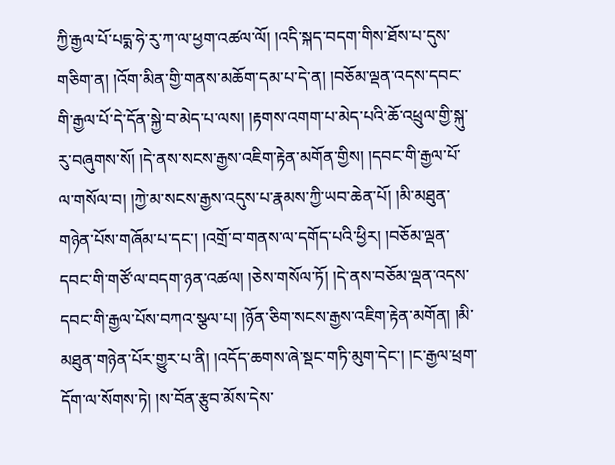ཀྱི་རྒྱལ་པོ་པདྨ་ཧེ་རུ་ཀ་ལ་ཕྱག་འཚལ་ལོ། །འདི་སྐད་བདག་གིས་ཐོས་པ་དུས་གཅིག་ན། །འོག་མིན་གྱི་གནས་མཆོག་དམ་པ་དེ་ན། །བཅོམ་ལྡན་འདས་དབང་གི་རྒྱལ་པོ་དེ་དོན་སྐྱེ་བ་མེད་པ་ལས། །རྟགས་འགག་པ་མེད་པའི་ཆོ་འཕྲུལ་གྱི་སྐུ་རུ་བཞུགས་སོ། །དེ་ནས་སངས་རྒྱས་འཇིག་རྟེན་མགོན་གྱིས། །དབང་གི་རྒྱལ་པོ་ལ་གསོལ་བ། །ཀྱེ་མ་སངས་རྒྱས་འདུས་པ་རྣམས་ཀྱི་ཡབ་ཆེན་པོ། །མི་མཐུན་གཉེན་པོས་གཞོམ་པ་དང་། །འགྲོ་བ་གནས་ལ་དགོད་པའི་ཕྱིར། །བཅོམ་ལྡན་དབང་གི་གཙོ་ལ་བདག་ཉན་འཚལ། །ཅེས་གསོལ་ཏོ། །དེ་ནས་བཅོམ་ལྡན་འདས་དབང་གི་རྒྱལ་པོས་བཀའ་སྩལ་པ། །ཉོན་ཅིག་སངས་རྒྱས་འཇིག་རྟེན་མགོན། །མི་མཐུན་གཉེན་པོར་གྱུར་པ་ནི། །འདོད་ཆགས་ཞེ་སྡང་གཏི་མུག་དེང་། །ང་རྒྱལ་ཕྲག་དོག་ལ་སོགས་ཏེ། །ས་བོན་རྩུབ་མོས་དེས་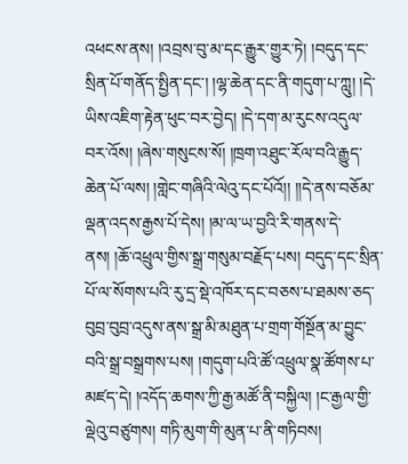འཕངས་ནས། །འབྲས་བུ་མ་དང་རྒྱུར་གྱུར་ཏེ། །བདུད་དང་སྲིན་པོ་གནོད་སྤྱིན་དང་། །ལྷ་ཆེན་དང་ནི་གདུག་པ་ཀླུ། །དེ་ཡིས་འཇིག་རྟེན་ཕུང་བར་བྱེད། །དེ་དག་མ་རུངས་འདུལ་བར་འོས། །ཞེས་གསུངས་སོ། །ཁྲག་འཐུང་རོལ་བའི་རྒྱུད་ཆེན་པོ་ལས། །གླེང་གཞིའི་ལེའུ་དང་པོའོ།། །།དེ་ནས་བཅོམ་ལྡན་འདས་རྒྱས་པོ་དེས། །མ་ལ་ཡ་བྱའི་རི་གནས་དེ་ནས། །ཆོ་འཕྲུལ་གྱིས་སྒྲ་གསུམ་བརྗོད་པས། བདུད་དང་སྲིན་པོ་ལ་སོགས་པའི་རུ་དྲ་སྡེ་འཁོར་དང་བཅས་པ་ཐམས་ཅད་བུབྲ་བུབྲ་འདུས་ནས་སྒྲ་མི་མཐུན་པ་གྲག་གོསྔོན་མ་བྱུང་བའི་སྒྲ་བསྒྲགས་པས། །གདུག་པའི་ཚོ་འཕྲུལ་སྣ་ཚོགས་པ་མཛད་དེ། །འདོད་ཆགས་ཀྱི་རྒྱ་མཚོ་ནི་བསྐྱིལ། །ང་རྒྱལ་གྱི་ལྡེའུ་བཙུགས། གཏི་མུག་གི་མུན་པ་ནི་གཏིབས།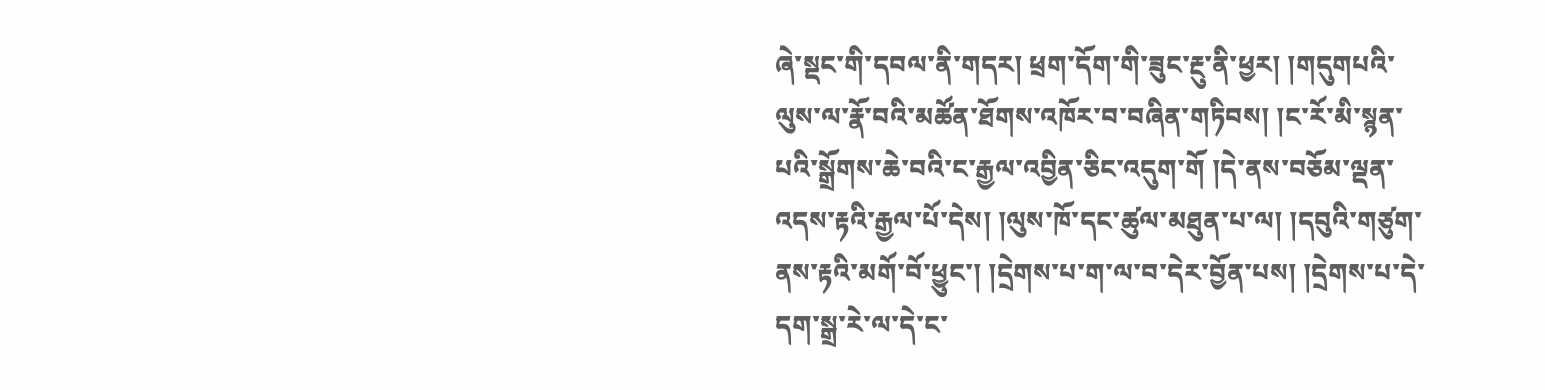ཞེ་སྡང་གི་དབལ་ནི་གདར། ཕྲག་དོག་གི་ཟུང་རྔུ་ནི་ཕྱར། །གདུགཔའི་ལུས་ལ་རྣོ་བའི་མཚོན་ཐོགས་འཁོར་བ་བཞིན་གཏིབས། །ང་རོ་མི་སྙན་པའི་སྒྲོགས་ཆེ་བའི་ང་རྒྱལ་འབྱིན་ཅིང་འདུག་གོ །དེ་ནས་བཅོམ་ལྡན་འདས་རྟའི་རྒྱལ་པོ་དེས། །ལུས་ཁོ་དང་ཚུལ་མཐུན་པ་ལ། །དབུའི་གཙུག་ནས་རྟའི་མགོ་བོ་ཕྱུང་། །དྲེགས་པ་ག་ལ་བ་དེར་བྱོན་པས། །དྲེགས་པ་དེ་དག་སྒྲ་རེ་ལ་དེ་ང་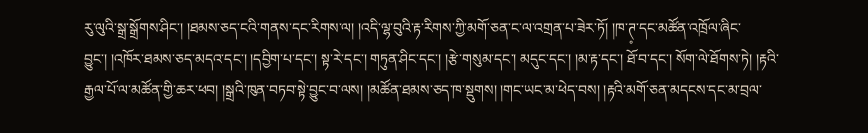རུ་ལུའི་སྒྲ་སྒྲོགས་ཤིང་། །ཐམས་ཅད་ངའི་གནས་དང་རིགས་ལ། །འདི་ལྷ་བུའི་རྟ་རིགས་ཀྱི་མགོ་ཅན་ང་ལ་འགྲན་པ་ཟེར་ཏོ། །ཁ་ཊ༷་དང་མཚོན་འཁྲོལ་ཞིང་བྱུང་། །འཁོར་ཐམས་ཅད་མདའ་དང་། །དབྱིག་པ་དང་། སྟ་རེ་དང་། གཏུན་ཤིང་དང་། །རྩེ་གསུམ་དང་། མདུང་དང་། །མ་རྟ་དང་། ཐོ་བ་དང་། སོག་ལེ་ཐོགས་ཏེ། །རྟའི་རྒྱལ་པོ་ལ་མཚོན་གྱི་ཆར་ཕབ། །སྒྲའི་ཁུན་བཏབ་སྟེ་བྱུང་བ་ལས། །མཚོན་ཐམས་ཅད་ཁ་སྡུགས། །གང་ཡང་མ་ཕེད་བས། །རྟའི་མགོ་ཅན་མདངས་དང་མ་བྲལ་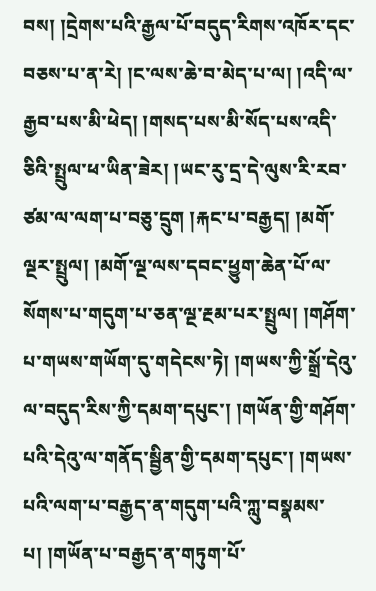བས། །དྲེགས་པའི་རྒྱལ་པོ་བདུད་རིགས་འཁོར་དང་བཅས་པ་ན་རེ། །ང་ལས་ཆེ་བ་མེད་པ་ལ། །འདི་ལ་རྒྱབ་པས་མི་ཕེད། །གསད་པས་མི་སོད་པས་འདི་ཅིའི་སྤྲུལ་ཕ་ཡིན་ཟེར། །ཡང་རུ་དྲ་དེ་ལུས་རི་རབ་ཙམ་ལ་ལག་པ་བཅུ་དྲུག །རྐང་པ་བརྒྱད། །མགོ་ལྔར་སྤྲུལ། །མགོ་ལྔ་ལས་དབང་ཕྱུག་ཆེན་པོ་ལ་སོགས་པ་གདུག་པ་ཅན་ལྔ་རྔམ་པར་སྤྲུལ། །གཤོག་པ་གཡས་གཡོག་དུ་གདེངས་ཏེ། །གཡས་ཀྱི་སྒྲོ་དེའུ་ལ་བདུད་རིས་ཀྱི་དམག་དཔུང་། །གཡོན་གྱི་གཤོག་པའི་དེའུ་ལ་གནོད་སྦྱིན་གྱི་དམག་དཔུང་། །གཡས་པའི་ལག་པ་བརྒྱད་ན་གདུག་པའི་ཀླུ་བསྣམས་པ། །གཡོན་པ་བརྒྱད་ན་གཏུག་པོ་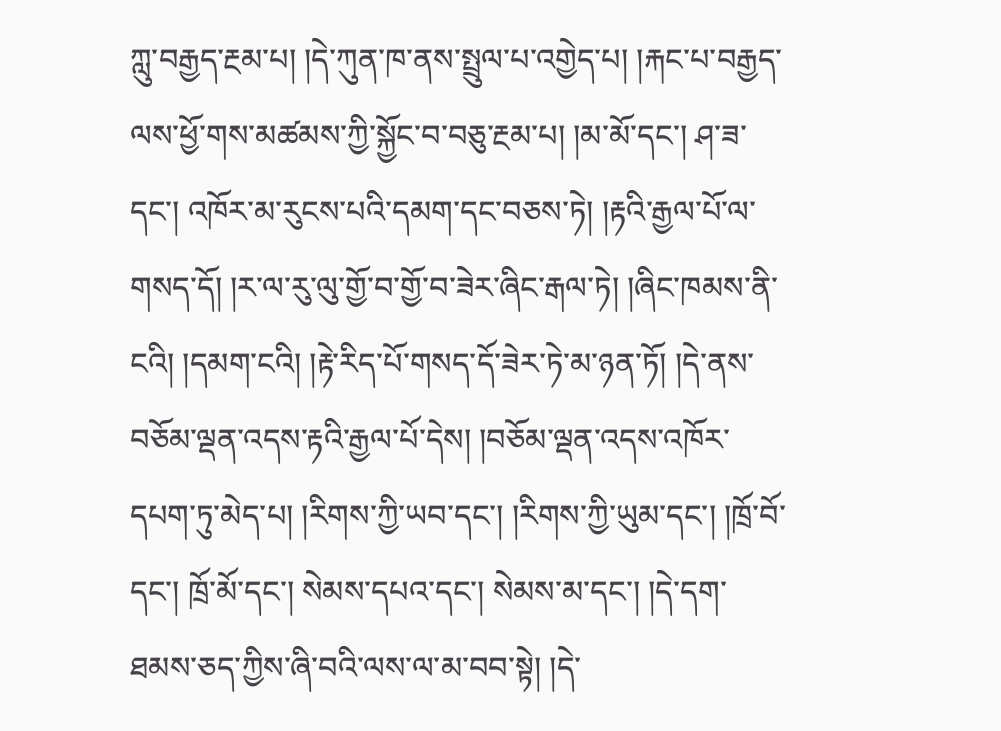ཀླུ་བརྒྱད་རྔམ་པ། །དེ་ཀུན་ཁ་ནས་སྤྲུལ་པ་འགྱེད་པ། །རྐང་པ་བརྒྱད་ལས་ཕྱོ་གས་མཚམས་ཀྱི་སྐྱོང་བ་བཅུ་རྔམ་པ། །མ་མོ་དང་། ཤ་ཟ་དང་། འཁོར་མ་རུངས་པའི་དམག་དང་བཅས་ཏེ། །རྟའི་རྒྱལ་པོ་ལ་གསད་དོ། །ར་ལ་རུ་ལུ་གྱོ་བ་གྱོ་བ་ཟེར་ཞིང་རྒལ་ཏེ། །ཞིང་ཁམས་ནི་ངའི། །དམག་ངའི། །རྟེ་རིད་པོ་གསད་དོ་ཟེར་ཏེ་མ་ཉན་ཏོ། །དེ་ནས་བཅོམ་ལྡན་འདས་རྟའི་རྒྱལ་པོ་དེས། །བཅོམ་ལྡན་འདས་འཁོར་དཔག་ཏུ་མེད་པ། །རིགས་ཀྱི་ཡབ་དང་། །རིགས་ཀྱི་ཡུམ་དང་། །ཁྲོ་བོ་དང་། ཁྲོ་མོ་དང་། སེམས་དཔའ་དང་། སེམས་མ་དང་། །དེ་དག་ཐམས་ཅད་ཀྱིས་ཞི་བའི་ལས་ལ་མ་བབ་སྟེ། །དེ་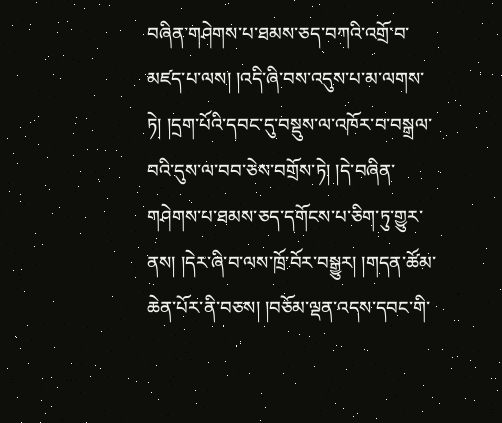བཞིན་གཤེགས་པ་ཐམས་ཅད་བཀའི་འགྲོ་བ་མཛད་པ་ལས། །འདི་ཞི་བས་འདུས་པ་མ་ལགས་ཏེ། །དྲག་པོའི་དབང་དུ་བསྡུས་ལ་འཁོར་བ་བསྒྲལ་བའི་དུས་ལ་བབ་ཅེས་བགྲོས་ཏེ། །དེ་བཞིན་གཤེགས་པ་ཐམས་ཅད་དགོངས་པ་ཅིག་ཏུ་གྱུར་ནས། །དེར་ཞི་བ་ལས་ཁྲོ་བོར་བསྒྱུར། །གདན་ཚོམ་ཆེན་པོར་ནི་བཅས། །བཅོམ་ལྡན་འདས་དབང་གི་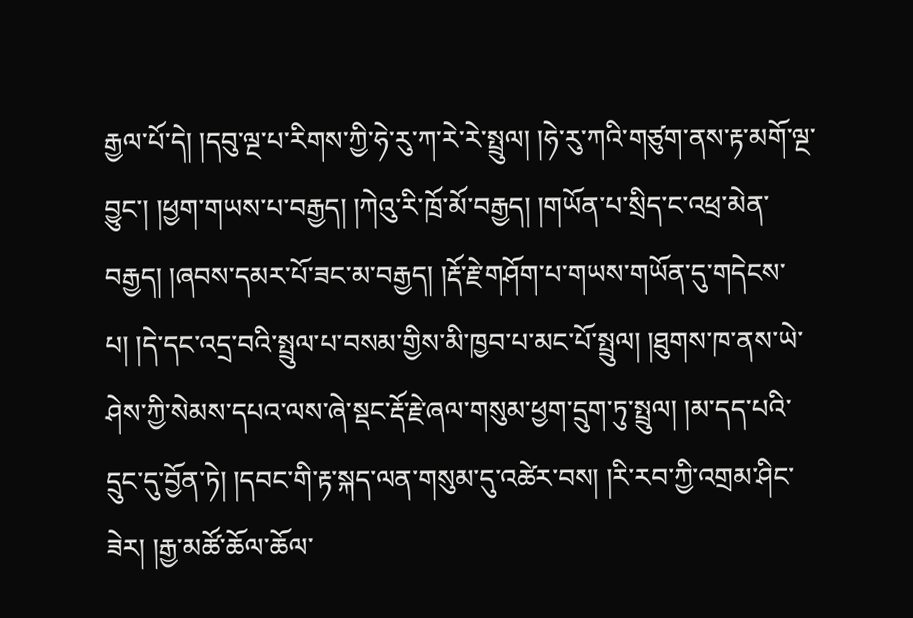རྒྱལ་པོ་དེ། །དབུ་ལྔ་པ་རིགས་ཀྱི་ཧེ་རུ་ཀ་རེ་རེ་སྤྲུལ། །ཧེ་རུ་ཀའི་གཙུག་ནས་རྟ་མགོ་ལྔ་བྱུང་། །ཕྱག་གཡས་པ་བརྒྱད། །ཀེའུ་རི་ཁྲོ་མོ་བརྒྱད། །གཡོན་པ་སྲིད་ང་འཕྲ་མེན་བརྒྱད། །ཞབས་དམར་པོ་ཟང་མ་བརྒྱད། །རྡོ་རྗེ་གཤོག་པ་གཡས་གཡོན་དུ་གདེངས་པ། །དེ་དང་འདྲ་བའི་སྤྲུལ་པ་བསམ་གྱིས་མི་ཁྱབ་པ་མང་པོ་སྤྲུལ། །ཐུགས་ཁ་ནས་ཡེ་ཤེས་ཀྱི་སེམས་དཔའ་ལས་ཞེ་སྡང་རྡོ་རྗེ་ཞལ་གསུམ་ཕྱག་དྲུག་ཏུ་སྤྲུལ། །མ་དད་པའི་དྲུང་དུ་བྱོན་ཏེ། །དབང་གི་རྟ་སྐད་ལན་གསུམ་དུ་འཚེར་བས། །རི་རབ་ཀྱི་འགྲམ་ཤིང་ཟེར། །རྒྱ་མཚོ་ཆོལ་ཆོལ་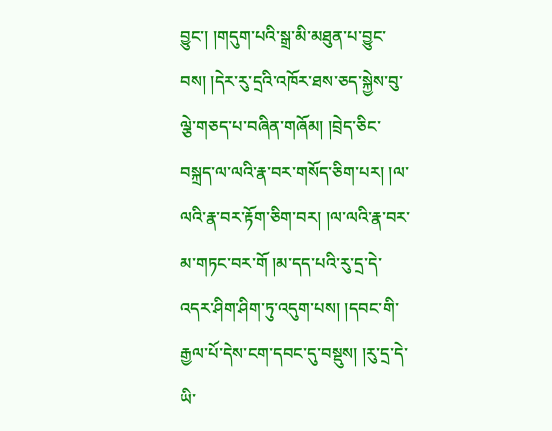བྱུང་། །གདུག་པའི་སྒྲ་མི་མཐུན་པ་བྱུང་བས། །དེར་རུ་དྲའི་འཁོར་ཐས་ཅད་སྐྱེས་བུ་ལྕེ་གཅད་པ་བཞིན་གཞོམ། །བྲེད་ཅིང་བསྐྲད་ལ་ལའི་རྣ་བར་གསོད་ཅིག་པར། །ལ་ལའི་རྣ་བར་རྟོག་ཅིག་བར། །ལ་ལའི་རྣ་བར་མ་གཏང་བར་གོ །མ་དད་པའི་རུ་དྲ་དེ་འདར་ཤིག་ཤིག་ཏུ་འདུག་པས། །དབང་གི་རྒྱལ་པོ་དེས་ངག་དབང་དུ་བསྡུས། །རུ་དྲ་དེ་ཡི་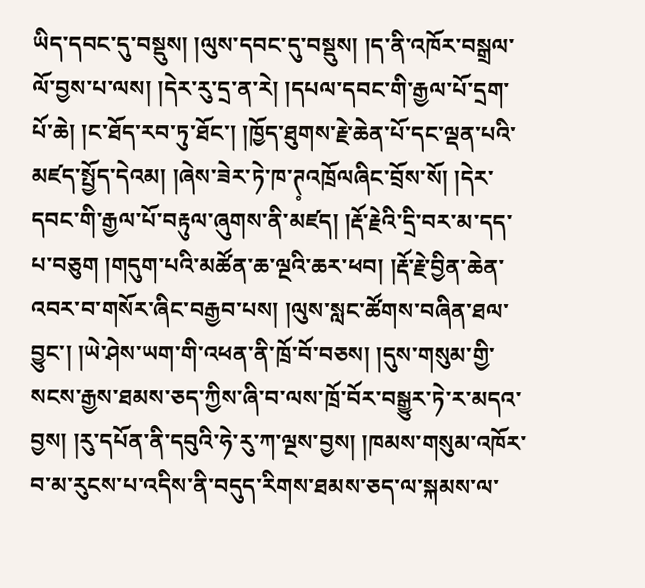ཡིད་དབང་དུ་བསྡུས། །ལུས་དབང་དུ་བསྡུས། །ད་ནི་འཁོར་བསྒྲལ་ལོ་བྱས་པ་ལས། །དེར་རུ་དྲ་ན་རེ། །དཔལ་དབང་གི་རྒྱལ་པོ་དྲག་པོ་ཆེ། །ང་ཐོད་རབ་ཏུ་ཐོང་། །ཁྱོད་ཐུགས་རྗེ་ཆེན་པོ་དང་ལྡན་པའི་མཛད་སྤྱོད་དེའམ། །ཞེས་ཟེར་ཏེ་ཁ་ཊ༷འཁྲོལཞིང་བྲོས་སོ། །དེར་དབང་གི་རྒྱལ་པོ་བརྟུལ་ཞུགས་ནི་མཛད། །རྡོ་རྗེའི་དྲི་བར་མ་དད་པ་བཅུག །གདུག་པའི་མཚོན་ཆ་ལྔའི་ཆར་ཕབ། །རྡོ་རྗེ་བྱིན་ཆེན་འབར་བ་གསོར་ཞིང་བརྒྱབ་པས། །ལུས་སླང་ཚོགས་བཞིན་ཐལ་བྱུང་། །ཡེ་ཤེས་ཡག་གི་འཕན་ནི་ཁྲོ་བོ་བཅས། །དུས་གསུམ་གྱི་སངས་རྒྱས་ཐམས་ཅད་ཀྱིས་ཞི་བ་ལས་ཁྲོ་བོར་བསྒྱུར་ཏེ་ར་མདའ་བྱས། །རུ་དཔོན་ནི་དབུའི་ཧེ་རུ་ཀ་ལྔས་བྱས། །ཁམས་གསུམ་འཁོར་བ་མ་རུངས་པ་འདིས་ནི་བདུད་རིགས་ཐམས་ཅད་ལ་སྐམས་ལ་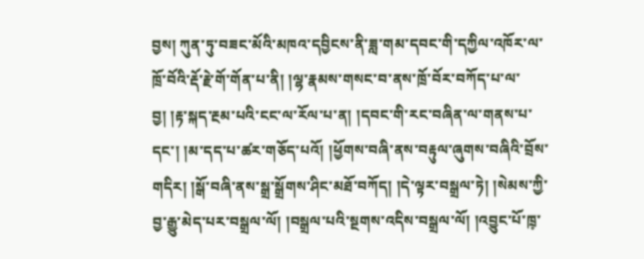བྱས། ཀུན་ཏུ་བཟང་མོའི་མཁའ་དབྱིངས་ནི་ཟླ་གམ་དབང་གི་དཀྱིལ་འཁོར་ལ་ཁྲོ་བོའི་རྡོ་རྗེ་གོ་གོན་པ་ནི། །ལྷ་རྣམས་གསང་བ་ནས་ཁྲོ་བོར་བཀོད་པ་ལ་བྱ། །རྟ་སྐད་རྔམ་པའི་ངང་ལ་རོལ་པ་ན། །དབང་གི་རང་བཞིན་ལ་གནས་པ་དང་། །མ་དད་པ་ཚར་གཅོད་པའོ། །ཕྱོགས་བཞི་ནས་བརྟུལ་ཞུགས་བཞིའི་བྲོས་གདིར། །སྒོ་བཞི་ནས་སྒྲ་སྒྲོགས་ཤིང་མཐོ་བཀོད། །དེ་ལྟར་བསྒྲལ་ཏེ། །སེམས་ཀྱི་བྱ་རྒྱུ་མེད་པར་བསྒྲལ་ལོ། །བསྒྲལ་པའི་སྔགས་འདིས་བསྒྲལ་ལོ། །འབྱུང་པོ་ཁྲ༷་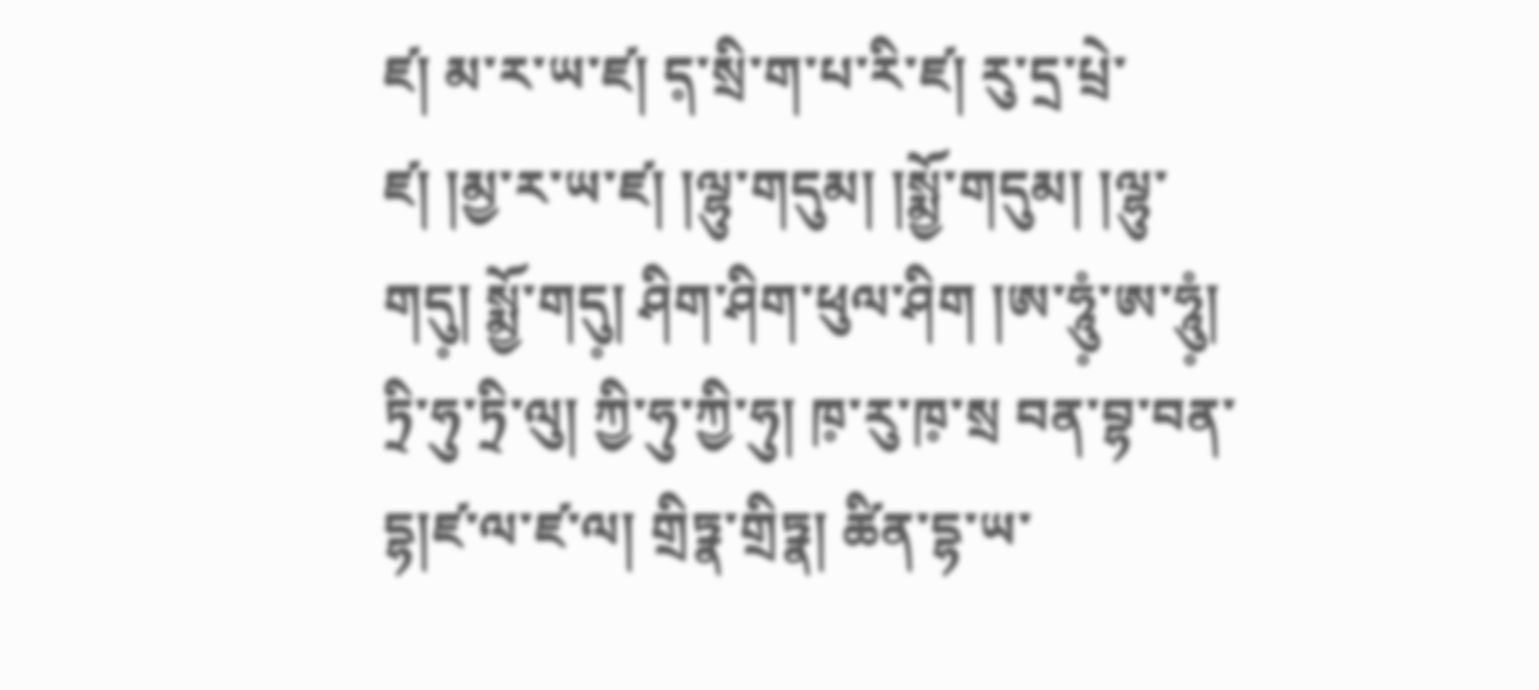ཛ། མ་ར་ཡ་ཛ། ད༷་སྲི་ག་པ་རི་ཛ། རུ་དྲ་པྲེ་ཛ། །མྱ་ར་ཡ་ཛ། །ལྷུ་གདུམ། །སྨྱོ་གདུམ། །ལྷུ་གདུ༷། སྨྱོ་གདུ༷། ཤིག་ཤིག་ཕུལ་ཤིག །ཨ་ཧཱུཾ༷་ཨ་ཧཱུཾ༷། ཏྲི་ཧུ་ཏྲི་ལུ། ཀྱི་ཧུ་ཀྱི་ཧུ། ཁ༷་རུ་ཁ༷་སྲ བན་བྷ་བན་དྷ།ཛ་ལ་ཛ་ལ། གྲིཏྣ་གྲིཏྣ། ཚིན་དྷ་ཡ་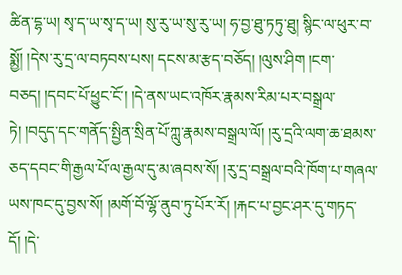ཚིན་དྷ་ཡ། སྭ་ད་ཡ་སྭ་ད་ཡ། སུ་རུ་ཡ་སུ་རུ་ཡ། ཧ་བྱ་ཐུ་ཏཏུ་ཐུ། སྙིང་ལ་ཕུར་བ་སྨྱོ། །དེས་རུ་དྲ་ལ་བཏབས་པས། དངས་མ་རྩད་བཅོད། །ལུས་ཤིག །ངག་བཅད། །དབང་པོ་ཕྱུང་ངོ་། །དེ་ནས་ཡང་འཁོར་རྣམས་རིམ་པར་བསྒྲལ་ཏེ། །བདུད་དང་གནོད་སྤྱིན་སྲིན་པོ་ཀླུ་རྣམས་བསྒྲལ་ལོ། །རུ་དྲའི་ལག་ཆ་ཐམས་ཅད་དབང་གི་རྒྱལ་པོ་ལ་རྒྱལ་དུ་མ་ཞབས་སོ། །རུ་དྲ་བསྒྲལ་བའི་ཁོག་པ་གཞལ་ཡས་ཁང་དུ་བྱས་སོ། །མགོ་བོ་ལྷོ་ནུབ་ཏུ་པོར་རོ། །རྐང་པ་བྱང་ཤར་དུ་གཏད་དོ། །དེ་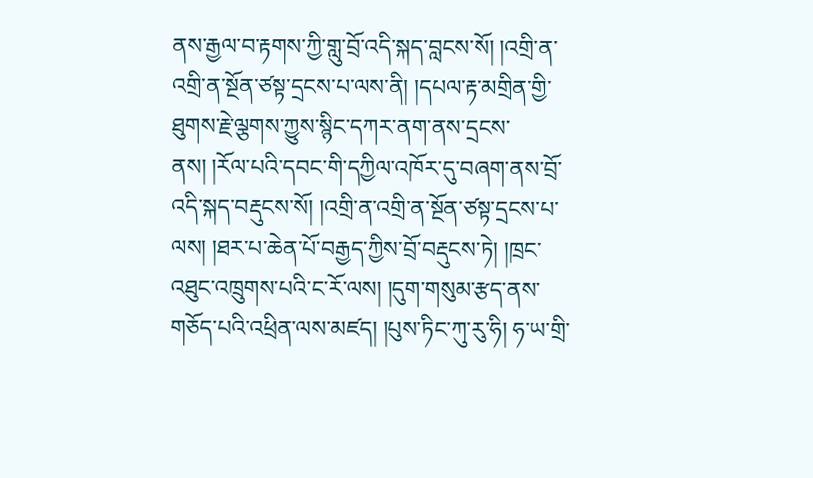ནས་རྒྱལ་བ་རྟགས་ཀྱི་གླུ་བྲོ་འདི་སྐད་བླངས་སོ། །འགྲི་ན་འགྲི་ན་སྔོན་ཙསྟ་དྲངས་པ་ལས་ནི། །དཔལ་རྟ་མགྲིན་གྱི་ཐུགས་རྗེ་ལྕགས་ཀྱུས་སྙིང་དཀར་ནག་ནས་དྲངས་ནས། །རོལ་པའི་དབང་གི་དཀྱིལ་འཁོར་དུ་བཞག་ནས་བྲོ་འདི་སྐད་བརྡུངས་སོ། །འགྲི་ན་འགྲི་ན་སྔོན་ཙསྟ་དྲངས་པ་ལས། །ཐར་པ་ཆེན་པོ་བརྒྱད་ཀྱིས་བྲོ་བརྡུངས་ཏེ། །ཁྲང་འཐུང་འཁྲུགས་པའི་ང་རོ་ལས། །དུག་གསུམ་རྩད་ནས་གཅོད་པའི་འཕྲིན་ལས་མཛད། །པུས་ཏིང་ཀུ་རུ་ཧི། ཧ་ཡ་གྲི་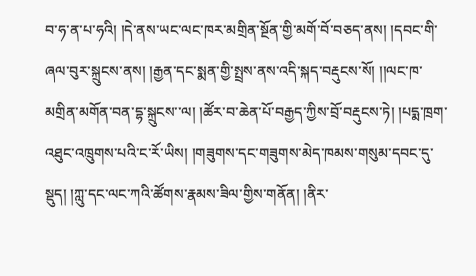བ་ཧ་ན་པ་ཧའི། །དེ་ནས་ཡང་ལང་ཁར་མགྲིན་སྔོན་གྱི་མགོ་བོ་བཅད་ནས། །དབང་གི་ཞལ་བུར་སྐྲུངས་ནས། །རྒྱན་དང་སྨན་གྱི་སྤྲས་ནས་འདི་སྐད་བརྡུངས་སོ། །།ལང་ཁ་མགྲིན་མགོན་བན་དྷ་སྐྲུངས་་ལ། །ཚོར་བ་ཆེན་པོ་བརྒྱད་ཀྱིས་བྲོ་བརྡུངས་ཏེ། །པདྨ་ཁྲག་འཐུང་འཁྲུགས་པའི་ང་རོ་ཡིས། །གཟུགས་དང་གཟུགས་མེད་ཁམས་གསུམ་དབང་དུ་སྡུད། །ཀླུ་དང་ལང་ཀའི་ཚོགས་རྣམས་ཟིལ་གྱིས་གནོན། །ནིར་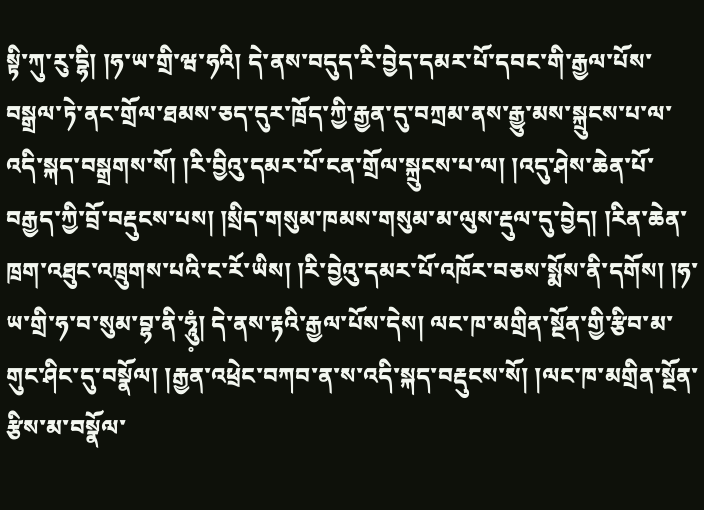སྟི་ཀུ་རུ་དྷི། །ཧ་ཡ་གྲི་ཝ་ཧའི། དེ་ནས་བདུད་རི་བྱེད་དམར་པོ་དབང་གི་རྒྱལ་པོས་བསྒྲལ་ཏེ་ནང་གྲོལ་ཐམས་ཅད་དུར་ཁྲོད་ཀྱི་རྒྱན་དུ་བཀྲམ་ནས་རྒྱུ་མས་སྐྲུངས་པ་ལ་འདི་སྐད་བསྒྲགས་སོ། །རི་བྱིའུ་དམར་པོ་ངན་གྲོལ་སྐྲུངས་པ་ལ། །འདུ་ཤེས་ཆེན་པོ་བརྒྱད་ཀྱི་བྲོ་བརྡུངས་པས། །སྲིད་གསུམ་ཁམས་གསུམ་མ་ལུས་རྡུལ་དུ་བྱེད། །རིན་ཆེན་ཁྲག་འཐུང་འཁྲུགས་པའི་ང་རོ་ཡིས། །རི་བྱེའུ་དམར་པོ་འཁོར་བཅས་སྨོས་ནི་དགོས། །ཧ་ཡ་གྲི་ཧ་བ་སུམ་བྷ་ནི་ཧཱུཾ༷། དེ་ནས་རྟའི་རྒྱལ་པོས་དེས། ལང་ཁ་མགྲིན་སྔོན་གྱི་རྩིབ་མ་གུང་ཤིང་དུ་བསྣོལ། །རྒྱན་འཕྲེང་བཀབ་ན་ས་འདི་སྐད་བརྡུངས་སོ། །ལང་ཁ་མགྲིན་སྔོན་རྩིས་མ་བསྣོལ་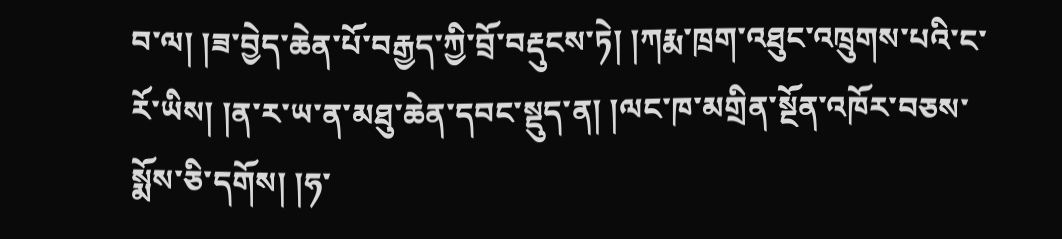བ་ལ། །ཟ་བྱེད་ཆེན་པོ་བརྒྱད་ཀྱི་བྲོ་བརྡུངས་ཏེ། །ཀརྨ་ཁྲག་འཐུང་འཁྲུགས་པའི་ང་རོ་ཡིས། །ན་ར་ཡ་ན་མཐུ་ཆེན་དབང་སྡུད་ན། །ལང་ཁ་མགྲིན་སྔོན་འཁོར་བཅས་སྨོས་ཅི་དགོས། །ཧ་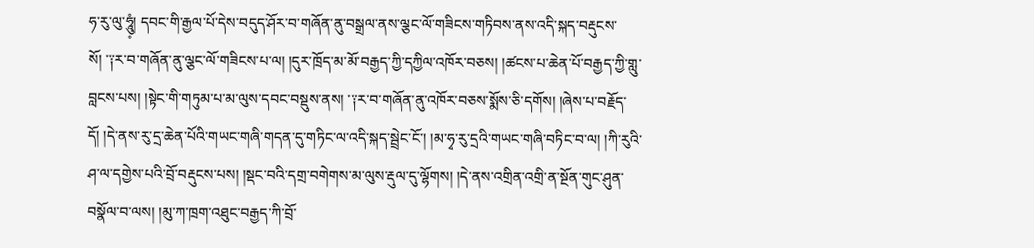ཧ་རུ་ལུ་ཧཱུཾ༷། དབང་གི་རྒྱལ་པོ་དེས་བདུད་ཤོར་བ་གཞོན་ནུ་བསྒྲལ་ནས་ལྕང་ལོ་གཟིངས་གཏིབས་ནས་འདི་སྐད་བརྡུངས་སོ། ་༑ར་བ་གཞོན་ནུ་ལྕང་ལོ་གཟིངས་པ་ལ། །དུར་ཁྲོད་མ་མོ་བརྒྱད་ཀྱི་དཀྱིལ་འཁོར་བཅས། །ཚངས་པ་ཆེན་པོ་བརྒྱད་ཀྱི་གླུ་བླངས་པས། །སྟེང་གི་གཏུམ་པ་མ་ལུས་དབང་བསྡུས་ནས། ་༑ར་བ་གཞོན་ནུ་འཁོར་བཅས་སྨོས་ཅི་དགོས། །ཞེས་པ་བརྗོད་དོ། །དེ་ནས་རུ་དྲ་ཆེན་པོའི་གཡང་གཞི་གདན་དུ་གཏིང་ལ་འདི་སྐད་སྦྲེང་ངོ་། །མ་ཧྭ་རུ་དྲའི་གཡང་གཞི་བཏིང་བ་ལ། །ཀི་རུའི་ཤ་ལ་དགྱེས་པའི་བྲོ་བརྡུངས་པས། །སྡང་བའི་དགྲ་བགེགས་མ་ལུས་རྡུལ་དུ་ལྷོགས། །དེ་ནས་འགྲིན་འགྲི་ན་སྔོན་གུང་ཤུན་བསྣོལ་བ་ལས། །མུ་ཀ་ཁྲག་འཐུང་བརྒྱད་ཀི་བྲོ་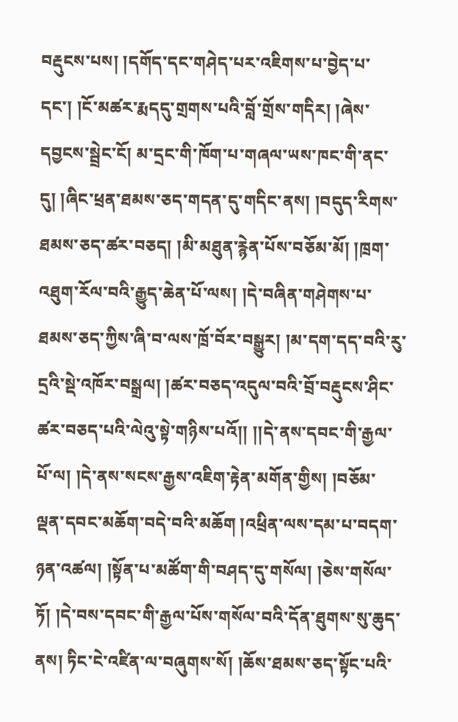བརྡུངས་པས། །དགོད་དང་གཤེད་པར་འཇིགས་པ་བྱེད་པ་དང་། །ངོ་མཚར་རྨདདུ་གྲགས་པའི་བློ་གྲོས་གདིར། །ཞེས་དབྱངས་སྦྲེང་ངོ། མ་དྲང་གི་ཁོག་པ་གཞལ་ཡས་ཁང་གི་ནང་དུ། །ཞིང་ཕྲན་ཐམས་ཅད་གདན་དུ་གདིང་ནས། །བདུད་རིགས་ཐམས་ཅད་ཚར་བཅད། །མི་མཐུན་རྙེན་པོས་བཅོམ་མོ། །ཁྲག་འཐུག་རོལ་བའི་རྒྱུད་ཆེན་པོ་ལས། །དེ་བཞིན་གཤེགས་པ་ཐམས་ཅད་ཀྱིས་ཞི་བ་ལས་ཁྲོ་བོར་བསྒྱུར། །མ་དག་དད་བའི་རུ་དྲའི་སྡེ་འཁོར་བསྒྲལ། །ཚར་བཅད་འདུལ་བའི་བྲོ་བརྡུངས་ཤིང་ཚར་བཅད་པའི་ལེའུ་སྟེ་གཉིས་པའོ།། །།དེ་ནས་དབང་གི་རྒྱལ་པོ་ལ། །དེ་ནས་སངས་རྒྱས་འཇིག་རྟེན་མགོན་གྱིས། །བཅོམ་ལྡན་དབང་མཆོག་བདེ་བའི་མཆོག །འཕྲིན་ལས་དམ་པ་བདག་ཉན་འཚལ། །སྟོན་པ་མཚོག་གི་བཤད་དུ་གསོལ། །ཅེས་གསོལ་ཏོ། །དེ་བས་དབང་གི་རྒྱལ་པོས་གསོལ་བའི་དོན་ཐུགས་སུ་ཆུད་ནས། ཏིང་ངེ་འཛིན་ལ་བཞུགས་སོ། །ཆོས་ཐམས་ཅད་སྟོང་པའི་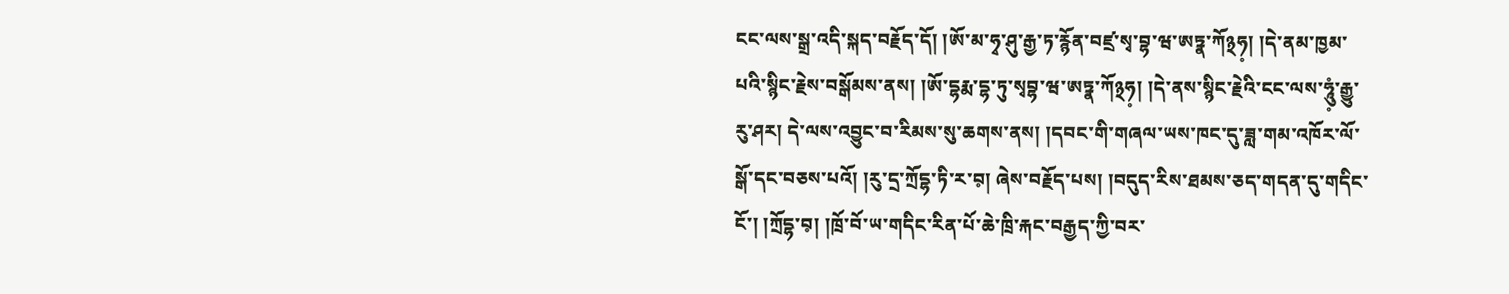ངང་ལས་སྒྲ་འདི་སྐད་བརྗོད་དོ། །ཨོ་མ་ཧྭ་ཤུ་རྒྱ་ཏ་རྙོན་བཛྲ་སྭ་བྷ་ཝ་ཨཏྣ་ཀོ྅ཧ༷། །དེ་ནམ་ཁྱམ་པའི་སྙིང་རྗེས་བསྒོམས་ནས། །ཨོ་དྷརྨ་དྷ་ཏུ་སྭབྷ་ཝ་ཨཏྣ་ཀོ྅ཧ༷། །དེ་ནས་སྙིང་རྗེའི་ངང་ལས་ཧཱུཾ༷་རྒྱུ་རུ་ཤར། དེ་ལས་འབྱུང་བ་རིམས་སུ་ཆགས་ནས། །དབང་གི་གཞལ་ཡས་ཁང་དུ་ཟླ་གམ་འཁོར་ལོ་སྒོ་དང་བཅས་པའོ། །རུ་དྲ་ཀྲོདྷ་ཏི་ར་བ༷། ཞེས་བརྗོད་པས། །བདུད་རིས་ཐམས་ཅད་གདན་དུ་གདིང་ངོ་། །ཀྲོདྷ་བ༷། །ཁྲོ་བོ་ཡ་གདིང་རིན་པོ་ཆེ་ཁྲི་རྐང་བརྒྱད་ཀྱི་བར་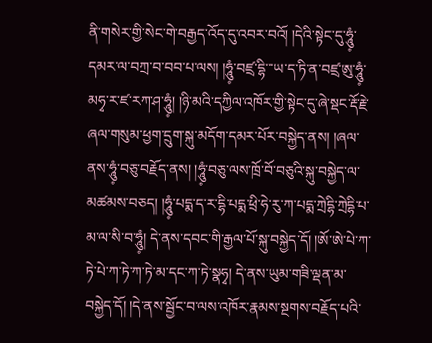ནི་གསེར་གྱི་སེང་གེ་བརྒྱད་འོད་དུ་འབར་བའོ། །དེའི་སྟེང་དུ་ཧཱུཾ༷་དམར་ལ་བཀྲ་བ་བབ་པ་ལས། །ཧཱུཾ༷་བཛྲ་དྷི་་་ཡ་ད་ཏི་ན་བཛྲ་ཨུ་ཧཱུཾ༷་མཧྭ་ར་ཛ་རཀ་ཤ་ཧཱུཾ༷། །ཉི་མའི་དཀྱིལ་འཁོར་གྱི་སྟེང་དུ་ཞེ་སྡང་རྡོ་རྗེ་ཞལ་གསུམ་ཕྱག་དྲུག་སྐུ་མདོག་དམར་པོར་བསྐྱེད་ནས། །ཞལ་ནས་ཧཱུཾ༷་བཅུ་བརྗོད་ནས། །ཧཱུཾ༷་བཅུ་ལས་ཁྲོ་བོ་བཅུའི་སྐུ་བསྐྱེད་ལ་མཚམས་བཅད། །ཧཱུཾ༷་པདྨ་ད་ར་དྷི་པདྨ་ཕྲི་ཧེ་རུ་ཀ་པདྨ་ཀྲེདྷི་ཀྲེདྷི་པ་མ་ལ་སི་བ་ཧཱུཾ༷། དེ་ནས་དབང་གི་རྒྱལ་པོ་སྐུ་བསྐྱེད་དོ། །ཨོ་ཨེ་པེ་ཀ་ཏེ་པེ་ཀ་ཏེ་ཀ་ཏེ་མ་དང་ཀ་ཏེ་སྣཧྭ། དེ་ནས་ཡུམ་གཟི་ལྡན་མ་བསྐྱེད་དོ། །དེ་ནས་སྦྱོང་བ་ལས་འཁོར་རྣམས་སྔགས་བརྗོད་པའི་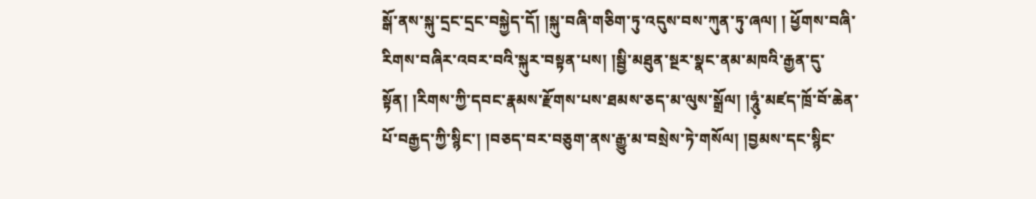སྒོ་ནས་སྐུ་དྲང་དྲང་བསྐྱེད་དོ། །སྐུ་བཞི་གཅིག་ཏུ་འདུས་བས་ཀུན་ཏུ་ཞལ། ། ཕྱོགས་བཞི་རིགས་བཞིར་འབར་བའི་སྐུར་བསྟན་པས། །སྦྱི་མཐུན་སྔར་སྣང་ནམ་མཁའི་རྒྱན་དུ་སྟོན། །རིགས་ཀྱི་དབང་རྣམས་རྫོགས་པས་ཐམས་ཅད་མ་ལུས་སྒྲོལ། །ཧཱུཾ༷་མཛད་ཁྲོ་བོ་ཆེན་པོ་བརྒྱད་ཀྱི་སྙིང་། །བཅད་བར་བཅུག་ནས་རྒྱུ་མ་བསྲེས་ཏེ་གསོལ། །བྱམས་དང་སྙིང་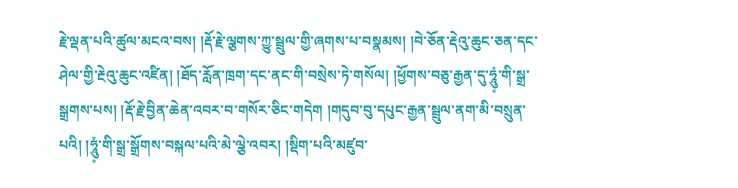རྗེ་ལྡན་པའི་ཚུལ་མངའ་བས། །རྡོ་རྗེ་ལྕགས་ཀྱུ་སྦྲུལ་གྱི་ཞགས་པ་བསྣམས། །བེ་ཅོན་རྡེའུ་ཆུང་ཅན་དང་ཤེལ་གྱི་རྔེའུ་ཆུང་འཛིན། །ཐོད་རློན་ཁྲག་དང་ནང་གི་བསྲེས་ཏེ་གསོལ། །ཕྱོགས་བཅུ་རྒྱན་དུ་ཧཱུཾ༷་གི་སྒྲ་སྒྲགས་པས། །རྡོ་རྗེ་བྱིན་ཆེན་འབར་བ་གསོར་ཅིང་གདེག །གདུབ་བུ་དཔུང་རྒྱན་སྦྲུལ་ནག་མི་བསྲུན་པའི། །ཧཱུཾ༷་གི་སྒྲ་སྒྲོགས་བསྐལ་པའི་མེ་ལྕེ་འབར། །སྡིག་པའི་མཛུབ་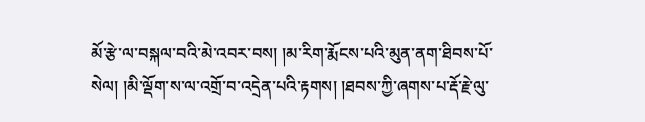མོ་རྩེ་ལ་བསྐལ་བའི་མེ་འབར་བས། །མ་རིག་རྨོངས་པའི་མུན་ནག་ཐིབས་པོ་སེལ། །མི་ལྡོག་ས་ལ་འགྲོ་བ་འདྲེན་པའི་རྟགས། །ཐབས་ཀྱི་ཞགས་པ་རྡོ་རྗེ་ལུ་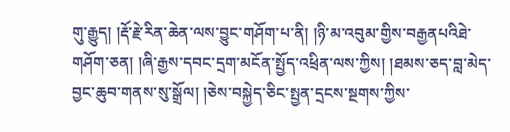གུ་རྒྱུད། །རྡོ་རྗེ་རིན་ཆེན་ལས་བྱུང་གཤོག་པ་ནི། །ཉི་མ་འབུམ་གྱིས་བརྒྱནཔའིཐེ་གཤོག་ཅན། །ཞི་རྒྱས་དབང་དྲག་མངོན་སྤྱོད་འཕྲིན་ལས་ཀྱིས། །ཐམས་ཅད་བླ་མེད་བྱང་ཆུབ་གནས་སུ་སྒྲོལ། །ཅེས་བསྐྱེད་ཅིང་སྤྱན་དྲངས་སྔགས་ཀྱིས་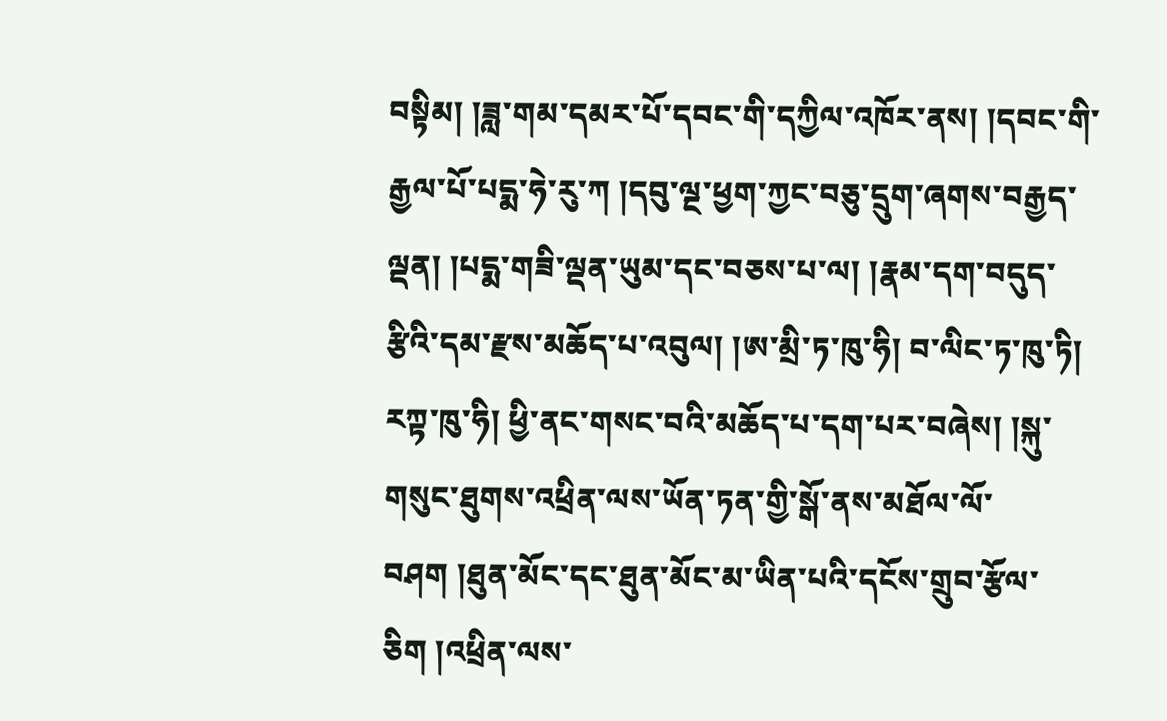བསྟིམ། །ཟླ་གམ་དམར་པོ་དབང་གི་དཀྱིལ་འཁོར་ནས། །དབང་གི་རྒྱལ་པོ་པདྨ་ཧེ་རུ་ཀ །དབུ་ལྔ་ཕྱག་ཀྱང་བཅུ་དྲུག་ཞགས་བརྒྱད་ལྡན། །པདྨ་གཟི་ལྡན་ཡུམ་དང་བཅས་པ་ལ། །རྣམ་དག་བདུད་རྩིའི་དམ་རྫས་མཆོད་པ་འབུལ། །ཨ་མྲི་ཏ་ཁུ་ཧི། བ་ལིང་ཏ་ཁུ་ཏི། རཀྟ་ཁུ་ཧི། ཕྱི་ནང་གསང་བའི་མཆོད་པ་དག་པར་བཞེས། །སྐུ་གསུང་ཐུགས་འཕྲིན་ལས་ཡོན་ཏན་གྱི་སྒོ་ནས་མཐོལ་ལོ་བཤག །ཐུན་མོང་དང་ཐུན་མོང་མ་ཡིན་པའི་དངོས་གྲུབ་རྩོལ་ཅིག །འཕྲིན་ལས་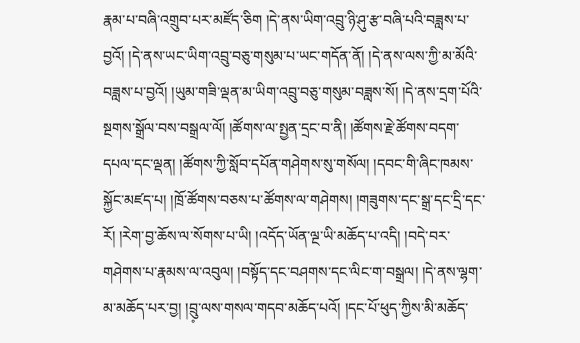རྣམ་པ་བཞི་འགྲུབ་པར་མཛོད་ཅིག །དེ་ནས་ཡིག་འབྲུ་ཉི་ཤུ་རྩ་བཞི་པའི་བཟླས་པ་བྱའོ། །དེ་ནས་ཡང་ཡིག་འབྲུ་བཅུ་གསུམ་པ་ཡང་གདོན་ནོ། །དེ་ནས་ལས་ཀྱི་མ་མོའི་བཟླས་པ་བྱའོ། །ཡུམ་གཟི་ལྡན་མ་ཡིག་འབྲུ་བཅུ་གསུམ་བཟླས་སོ། །དེ་ནས་དྲག་པོའི་སྔགས་སྒྲོལ་བས་བསྒྲལ་ལོ། །ཚོགས་ལ་སྤྱན་དྲང་བ་ནི། །ཚོགས་རྗེ་ཚོགས་བདག་དཔལ་དང་ལྡན། །ཚོགས་ཀྱི་སློབ་དཔོན་གཤེགས་སུ་གསོལ། །དབང་གི་ཞིང་ཁམས་སྐྱོང་མཛད་པ། །ཁྲོ་ཚོགས་བཅས་པ་ཚོགས་ལ་གཤེགས། །གཟུགས་དང་སྒྲ་དང་དྲི་དང་རོ། །རེག་བྱ་ཆོས་ལ་སོགས་པ་ཡི། །འདོད་ཡོན་ལྔ་ཡི་མཆོད་པ་འདི། །བདེ་བར་གཤེགས་པ་རྣམས་ལ་འབུལ། །བསྟོད་དང་བཤགས་དང་ལིང་ག་བསྒྲལ། །དེ་ནས་ལྷག་མ་མཆོད་པར་བྱ། །བྲུ༷་ལས་གསལ་གདབ་མཆོད་པའོ། །དང་པོ་ཕུད་ཀྱིས་མི་མཆོད་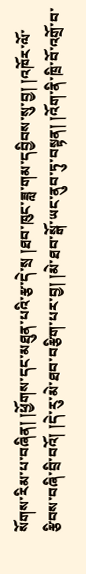སོགས་རིམ་པ་བཞིན། །ཕྱོགས་དང་མཐུན་པའི་རྩ་དེ་སྲ །ཐབ་ཁུང་ཟླ་གམ་དབྱིབས་སུ་བྱ། །འཁོར་ལོ་རྩིབས་བཞི་བྲི་བའོ། །དེ་རུ་མེ་ཐབ་བརྩིག་པར་བྱ། །མེ་ཐབ་སྒོ་ཡང་ནུབ་ཏུ་བསྟན། །འོག་ནི་ཁྲི་བོ་འགྲོ་བ་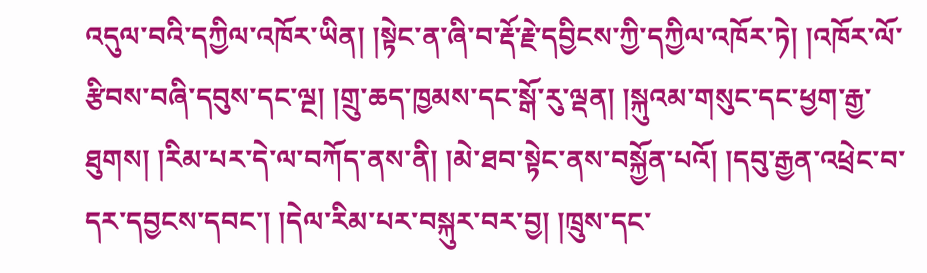འདུལ་བའི་དཀྱིལ་འཁོར་ཡིན། །སྟེང་ན་ཞི་བ་རྡོ་རྗེ་དབྱིངས་ཀྱི་དཀྱིལ་འཁོར་ཏེ། །འཁོར་ལོ་རྩིབས་བཞི་དབུས་དང་ལྔ། །གྲུ་ཆད་ཁྱམས་དང་སྒོ་རུ་ལྡན། །སྐུའམ་གསུང་དང་ཕྱག་རྒྱ་ཐུགས། །རིམ་པར་དེ་ལ་བཀོད་ནས་ནི། །མེ་ཐབ་སྟེང་ནས་བསྐྱོན་པའོ། །དབུ་རྒྱན་འཕྲེང་བ་དར་དབྱངས་དབང་། །དེལ་རིམ་པར་བསྐུར་བར་བྱ། །ཁྲུས་དང་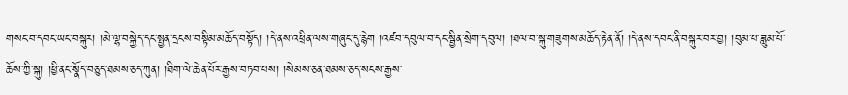གསང་བ་དབང་ཡང་བསྐུར། །མེ་ལྷ་བསྐྱེད་དང་སྤྱན་དྲངས་བསྟིམ་མཆོད་བསྟོད། །དེ་ནས་འཕྲིན་ལས་གཞུང་དུ་རྙེག །འཛབ་དབུལ་བ་དང་སྦྱིན་སྲེག་དབུལ། །ཐལ་བ་སྐུ་གཟུགས་མཆོད་རྟེན་ནོ། །དེ་ནས་དབང་ནི་བསྐུར་བར་བྱ། །བུམ་པ་ཟླུམ་པོ་ཆོས་ཀྱི་སྐུ། །ཕྱི་ནང་སྣོད་བཅུད་ཐམས་ཅད་ཀུན། །ཐིག་ལེ་ཆེན་པོར་རྒྱས་བཏབ་པས། །སེམས་ཅན་ཐམས་ཅད་སངས་རྒྱས་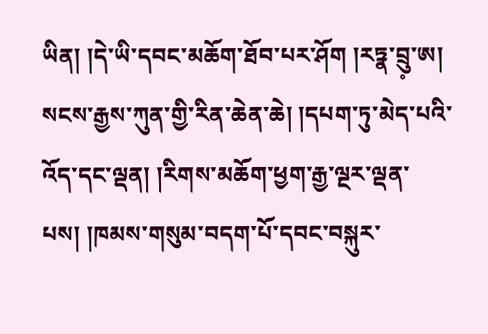ཡིན། །དེ་ཡི་དབང་མཆོག་ཐོབ་པར་ཤོག །རཏྣ་བྲུ༷་ཨ། སངས་རྒྱས་ཀུན་གྱི་རིན་ཆེན་ཆེ། །དཔག་ཏུ་མེད་པའི་འོད་དང་ལྡན། །རིགས་མཆོག་ཕྱག་རྒྱ་ལྔར་ལྡན་པས། །ཁམས་གསུམ་བདག་པོ་དབང་བསྐུར་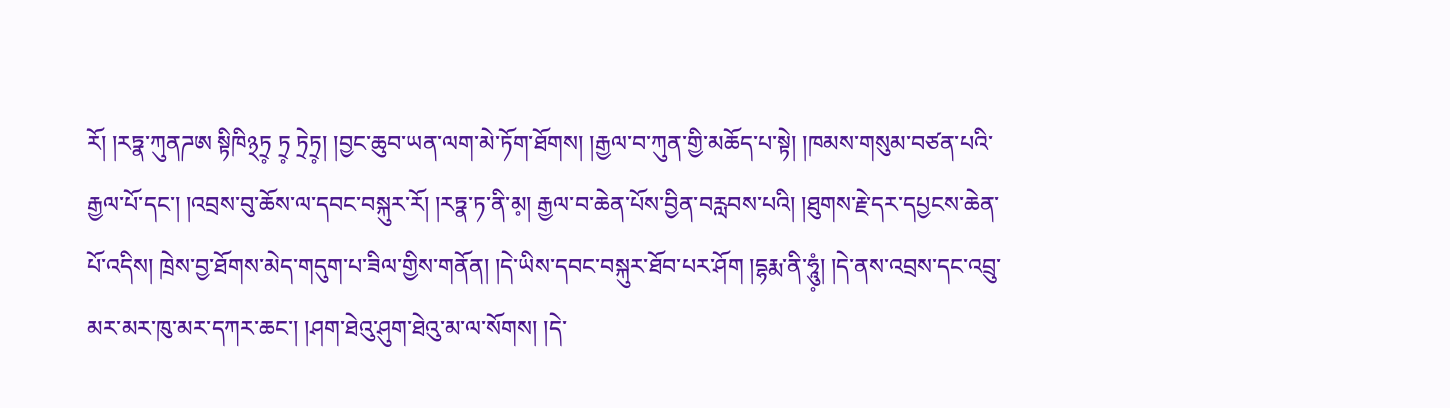རོ། །རཏྣ་ཀུནཌཨ སྟིཁི྅ཏྲ༷ ཏྲ༷ ཏྲེཏྲ༷། །བྱང་ཆུབ་ཡན་ལག་མེ་ཏོག་ཐོགས། །རྒྱལ་བ་ཀུན་གྱི་མཆོད་པ་སྟེ། །ཁམས་གསུམ་བཙན་པའི་རྒྱལ་པོ་དང་། །འབྲས་བུ་ཆོས་ལ་དབང་བསྐུར་རོ། །རཏྣ་ཏ་ནི་མ༷། རྒྱལ་བ་ཆེན་པོས་བྱིན་བརླབས་པའི། །ཐུགས་རྗེ་དར་དཔྱངས་ཆེན་པོ་འདིས། ཁྲེས་བྱ་ཐོགས་མེད་གདུག་པ་ཟིལ་གྱིས་གནོན། །དེ་ཡིས་དབང་བསྐུར་ཐོབ་པར་ཤོག །དྷརྨ་ནི་ཧཱུཾ༷། །དེ་ནས་འབྲས་དང་འབྲུ་མར་མར་ཁུ་མར་དཀར་ཆང་། །ཤག་ཐེའུ་ཤུག་ཐེའུ་མ་ལ་སོགས། །དེ་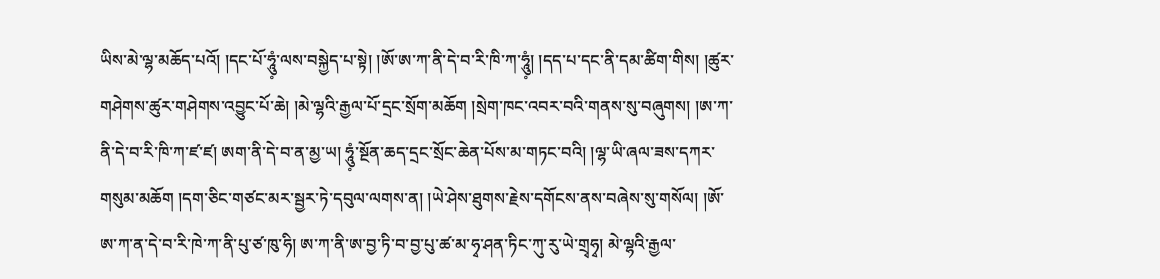ཡིས་མེ་ལྷ་མཆོད་པའོ། །དང་པོ་ཧཱུཾ༷་ལས་བསྐྱེད་པ་སྟེ། །ཨོ་ཨ་ཀ་ནི་དེ་བ་རི་ཁི་ཀ་ཧཱུཾ༷། །དད་པ་དང་ནི་དམ་ཚིག་གིས། །ཚུར་གཤེགས་ཚུར་གཤེགས་འབྱུང་པོ་ཆེ། །མེ་ལྷའི་རྒྱལ་པོ་དྲང་སྲོག་མཆོག །སྲེག་ཁང་འབར་བའི་གནས་སུ་བཞུགས། །ཨ་ཀ་ནི་དེ་བ་རི་ཁི་ཀ་ཛ་ཛ། ཨག་ནི་དེ་བ་ན་མྱ་ཡ། ཧཱུཾ༷་སྔོན་ཆད་དྲང་སྲོང་ཆེན་པོས་མ་གཏང་བའི། །ལྷ་ཡི་ཞལ་ཟས་དཀར་གསུམ་མཆོག །དག་ཅིང་གཙང་མར་སྦྱར་ཏེ་དབུལ་ལགས་ན། །ཡེ་ཤེས་ཐུགས་རྗེས་དགོངས་ནས་བཞེས་སུ་གསོལ། །ཨོ་ཨ་ཀ་ན་དེ་བ་རི་ཁེ་ཀ་ནི་པུ་ཙ་ཁུ་ཧི། ཨ་ཀ་ནི་ཨ་བྱ་ཏི་བ་བྱ་པུ་ཚ་མ་ཧྭ་ཤན་ཏིང་ཀུ་རུ་ཡེ་གྲྭཧྭ། མེ་ལྷའི་རྒྱལ་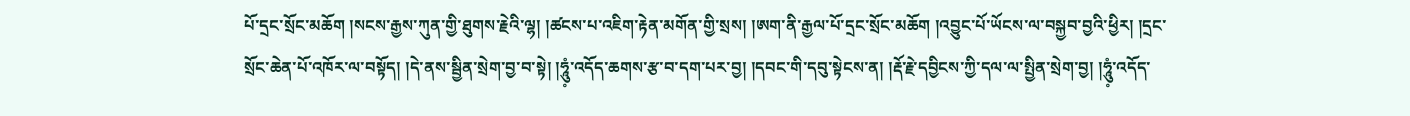པོ་དྲང་སྲོང་མཆོག །སངས་རྒྱས་ཀུན་གྱི་ཐུགས་རྗེའི་ལྷ། །ཚངས་པ་འཇིག་རྟེན་མགོན་གྱི་སྲས། །ཨག་ནི་རྒྱལ་པོ་དྲང་སྲོང་མཆོག །འབྱུང་པོ་ཡོངས་ལ་བསྐྱབ་བྱའི་ཕྱིར། །དྲང་སྲོང་ཆེན་པོ་འཁོར་ལ་བསྟོད། །དེ་ནས་སྦྱིན་སྲེག་བྱ་བ་སྟེ། །ཧཱུཾ༷་འདོད་ཆགས་རྩ་བ་དག་པར་བྱ། །དབང་གི་དབུ་སྟེངས་ན། །རྡོ་རྗེ་དབྱིངས་ཀྱི་དལ་ལ་སྤྱིན་སྲེག་བྱ། །ཧཱུཾ༷་འདོད་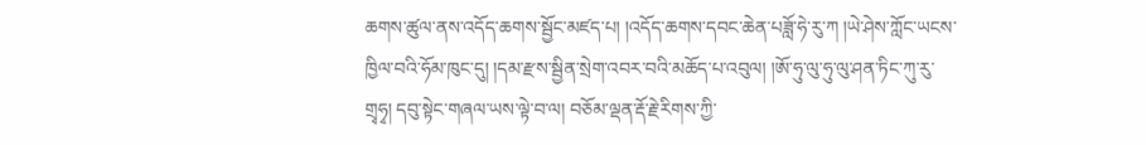ཆགས་ཚུལ་ནས་འདོད་ཆགས་སྦྱོང་མཛད་པ། །འདོད་ཆགས་དབང་ཆེན་པཟློ་ཧེ་རུ་ཀ །ཡེ་ཤེས་ཀློང་ཡངས་ཁྱིལ་བའི་ཧོམ་ཁུང་དུ། །དམ་རྫས་སྦྱིན་སྲེག་འབར་བའི་མཆོད་པ་འབུལ། །ཨོ་ཧུ་ལུ་ཧུ་ལུ་ཤན་ཏིང་ཀུ་རུ་གྲྭཧྭ། དབུ་སྟེང་གཞལ་ཡས་ལྟེ་བ་ལ། བཅོམ་ལྡན་རྡོ་རྗེ་རིགས་ཀྱི་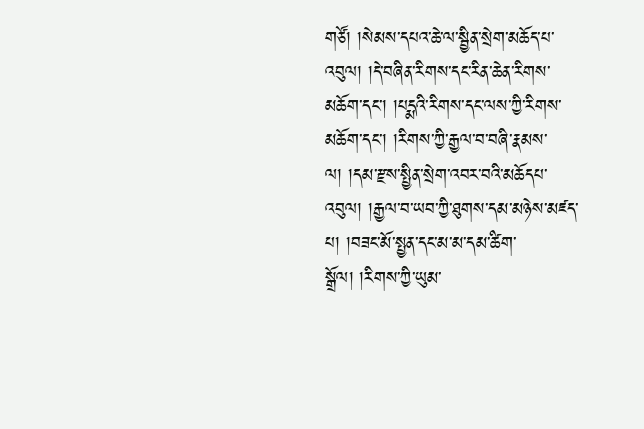གཙོ། །སེམས་དཔའ་ཆེ་ལ་སྦྱིན་སྲེག་མཆོད་པ་འབུལ། །དེ་བཞིན་རིགས་དང་རིན་ཆེན་རིགས་མཆོག་དང་། །པདྨའི་རིགས་དང་ལས་ཀྱི་རིགས་མཆོག་དང་། །རིགས་ཀྱི་རྒྱལ་བ་བཞི་རྣམས་ལ། །དམ་རྫས་སྤྱིན་སྲེག་འབར་བའི་མཆོདཔ་འབུལ། །རྒྱལ་བ་ཡབ་ཀྱི་ཐུགས་དམ་མཉེས་མཛད་པ། །བཟང་མོ་སྤྱན་དང་མ་མ་དམ་ཚིག་སྒྲོལ། །རིགས་ཀྱི་ཡུམ་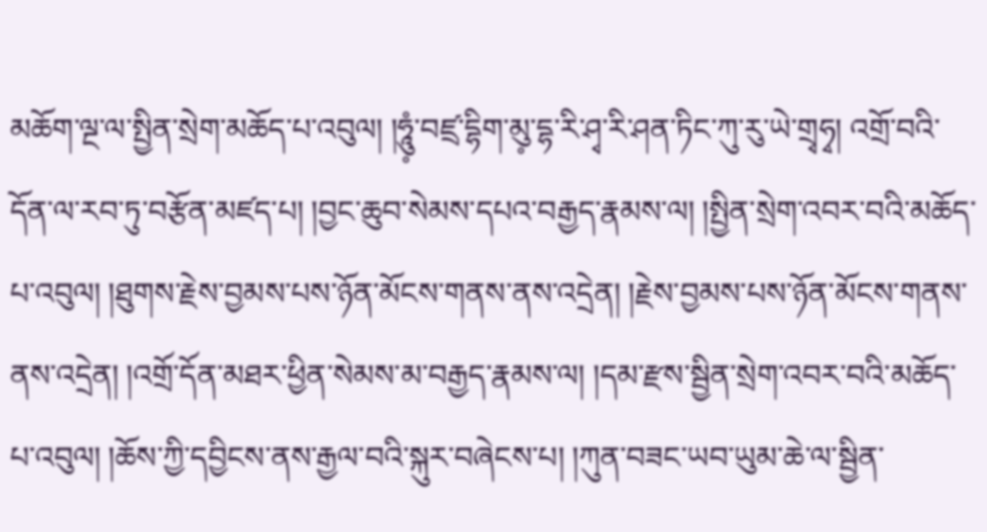མཆོག་ལྔ་ལ་སྤྱིན་སྲེག་མཆོད་པ་འབུལ། །ཧཱུཾ༷་བཛྲ་དྷིག་མུ༷་དྷ་རི་ཤྭ་རི་ཤན་ཏིང་ཀུ་རུ་ཡེ་གྲྭཧྭ། འགྲོ་བའི་དོན་ལ་རབ་ཏུ་བརྩོན་མཛད་པ། །བྱང་ཆུབ་སེམས་དཔའ་བརྒྱད་རྣམས་ལ། །སྤྱིན་སྲེག་འབར་བའི་མཆོད་པ་འབུལ། །ཐུགས་རྗེས་བྱམས་པས་ཉོན་མོངས་གནས་ནས་འདྲེན། །རྗེས་བྱམས་པས་ཉོན་མོངས་གནས་ནས་འདྲེན། །འགྲོ་དོན་མཐར་ཕྱིན་སེམས་མ་བརྒྱད་རྣམས་ལ། །དམ་རྫས་སྦྱིན་སྲེག་འབར་བའི་མཆོད་པ་འབུལ། །ཆོས་ཀྱི་དབྱིངས་ནས་རྒྱལ་བའི་སྐུར་བཞེངས་པ། །ཀུན་བཟང་ཡབ་ཡུམ་ཆེ་ལ་སྦྱིན་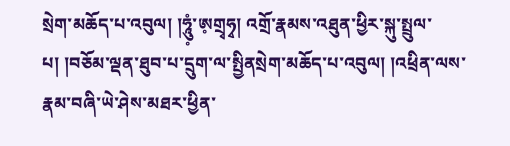སྲེག་མཆོད་པ་འབུལ། །ཧཱུཾ༷་ཨ༷གྲྭཧྭ། འགྲོ་རྣམས་འཐུན་ཕྱིར་སྐུ་སྤྲུལ་པ། །བཅོམ་ལྡན་ཐུབ་པ་དྲུག་ལ་སྤྱིནསྲེག་མཆོད་པ་འབུལ། །འཕྲིན་ལས་རྣམ་བཞི་ཡེ་ཤེས་མཐར་ཕྱིན་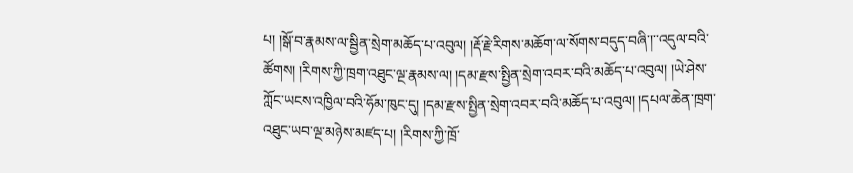པ། །སྒོ་བ་རྣམས་ལ་སྦྱིན་སྲེག་མཆོད་པ་འབུལ། །རྡོ་རྗེ་རིགས་མཆོག་ལ་སོགས་བདུད་བཞི་།་་འདུལ་བའི་ཚོགས། །རིགས་ཀྱི་ཁྲག་འཐུང་ལྔ་རྣམས་ལ། །དམ་རྫས་སྤྱིན་སྲེག་འབར་བའི་མཆོད་པ་འབུལ། །ཡེ་ཤེས་ཀློང་ཡངས་འཁྱིལ་བའི་ཧོམ་ཁུང་དུ། །དམ་རྫས་སྤྱིན་སྲེག་འབར་བའི་མཆོད་པ་འབུལ། །དཔལ་ཆེན་ཁྲག་འཐུང་ཡབ་ལྔ་མཉེས་མཛད་པ། །རིགས་ཀྱི་ཁྲོ་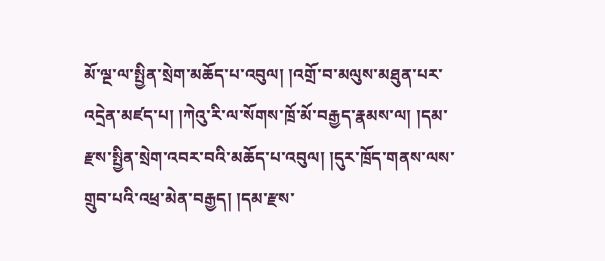མོ་ལྔ་ལ་སྤྱིན་སྲེག་མཆོད་པ་འབུལ། །འགྲོ་བ་མལུས་མཐུན་པར་འདྲེན་མཛད་པ། །ཀེའུ་རི་ལ་སོགས་ཁྲོ་མོ་བརྒྱད་རྣམས་ལ། །དམ་རྫས་སྤྱིན་སྲེག་འབར་བའི་མཆོད་པ་འབུལ། །དུར་ཁྲོད་གནས་ལས་གྲུབ་པའི་འཕྲ་མེན་བརྒྱད། །དམ་རྫས་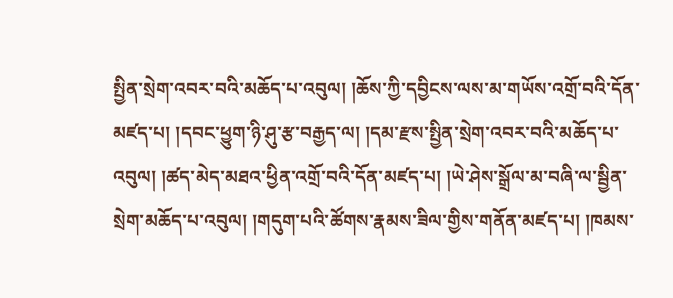སྤྱིན་སྲེག་འབར་བའི་མཆོད་པ་འབུལ། །ཆོས་ཀྱི་དབྱིངས་ལས་མ་གཡོས་འགྲོ་བའི་དོན་མཛད་པ། །དབང་ཕྱུག་ཉི་ཤུ་རྩ་བརྒྱད་ལ། །དམ་རྫས་སྤྱིན་སྲེག་འབར་བའི་མཆོད་པ་འབུལ། །ཚད་མེད་མཐའ་ཕྱིན་འགྲོ་བའི་དོན་མཛད་པ། །ཡེ་ཤེས་སྒྲོལ་མ་བཞི་ལ་སྦྱིན་སྲེག་མཆོད་པ་འབུལ། །གདུག་པའི་ཚོགས་རྣམས་ཟིལ་གྱིས་གནོན་མཛད་པ། །ཁམས་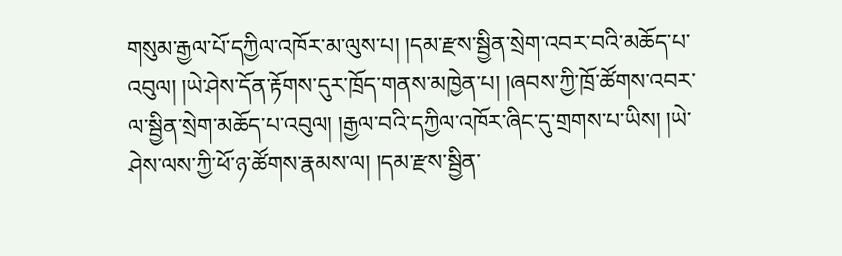གསུམ་རྒྱལ་པོ་དཀྱིལ་འཁོར་མ་ལུས་པ། །དམ་རྫས་སྦྱིན་སྲེག་འབར་བའི་མཆོད་པ་འབུལ། །ཡེ་ཤེས་དོན་རྟོགས་དུར་ཁྲོད་གནས་མཁྱེན་པ། །ཞབས་ཀྱི་ཁྲོ་ཚོགས་འབར་ལ་སྦྱིན་སྲེག་མཆོད་པ་འབུལ། །རྒྱལ་བའི་དཀྱིལ་འཁོར་ཞིང་དུ་གྲགས་པ་ཡིས། །ཡེ་ཤེས་ལས་ཀྱི་ཕོ་ཉ་ཚོགས་རྣམས་ལ། །དམ་རྫས་སྦྱིན་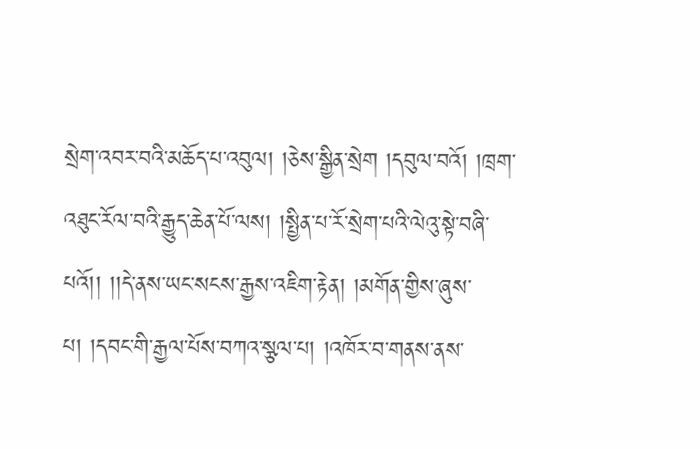སྲེག་འབར་བའི་མཆོད་པ་འབུལ། །ཅེས་སྒྱིན་སྲེག །དབུལ་བའོ། །ཁྲག་འཐུང་རོལ་བའི་རྒྱུད་ཆེན་པོ་ལས། །སྤྱིན་པ་རོ་སྲེག་པའི་ལེའུ་སྟེ་བཞི་པའོ།། །།དེ་ནས་ཡང་སངས་རྒྱས་འཇིག་རྟེན། །མགོན་གྱིས་ཞུས་པ། །དབང་གི་རྒྱལ་པོས་བཀའ་སྩལ་པ། །འཁོར་བ་གནས་ནས་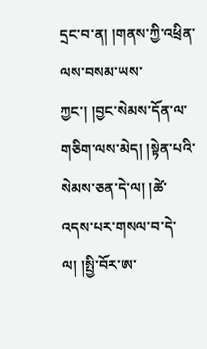དྲང་བ་ན། །གནས་ཀྱི་འཕྲིན་ལས་བསམ་ཡས་ཀྱང་། །བྱང་སེམས་དོན་ལ་གཅིག་ལས་མེད། །སྟེན་པའི་སེམས་ཅན་དེ་ལ། །ཚེ་འདས་པར་གསལ་བ་དེ་ལ། །སྤྱི་བོར་ཨ་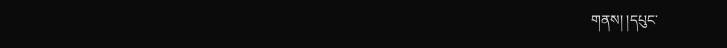གནས། །དཔུང་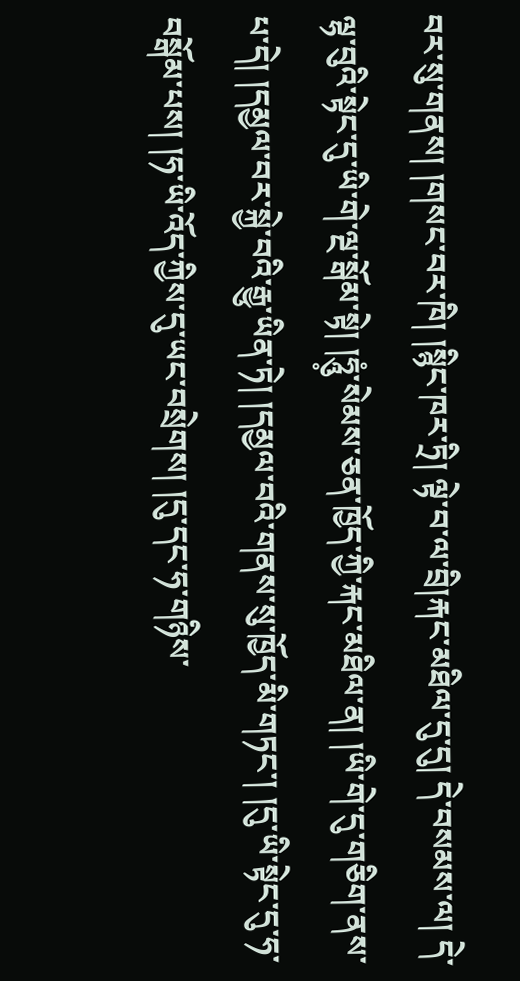བར་སུ་གནས། །གསང་བར་ཁི། །སྙིང་ཁར་ཏྲི། ལྟེ་བ་ལ་བྲི།རྐང་མཐིལ་དུ་དུ། དེ་བསམས་ལ། དེ་ལྷ་བུའི་སྟེང་དུ་ཡི་གེ་ལྔ་སྒོམ་སྟེ། །ཧཱུཾ༷་སེམས་ཅན་ཁྱོད་ཀྱི་རྐང་མཐིལ་ན། །ཡི་གེ་དུ་གཅིག་ནས་པ་དེ། །དམྱལ་བར་སྐྱེ་བའི་རྒྱུ་ཡིན་ཏེ། །དམྱལ་བའི་གནས་སུ་ཁྱོད་མི་གཏང་། །དུ་ཡི་སྟེང་དུ་ཧ་བསྒོམ་པས། །ཧ་ཡི་འོད་ཀྱིས་དུ་ཡང་བསྲེགས། །དུ་དང་ཧ་གཉིས་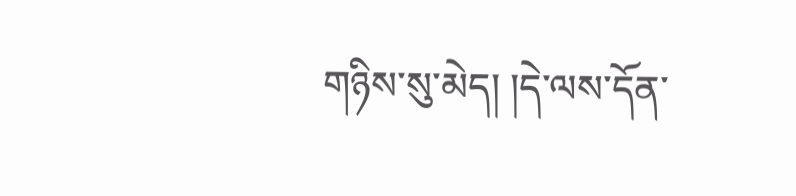གཉིས་སུ་མེད། །དེ་ལས་དོན་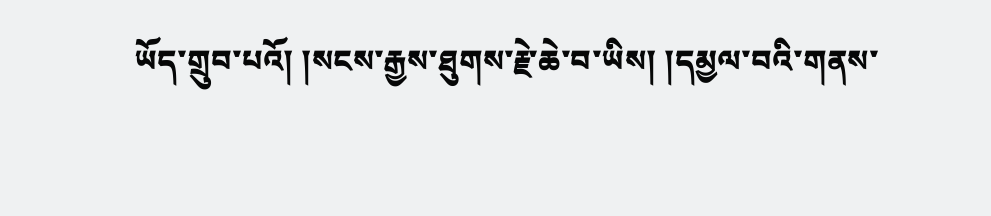ཡོད་གྲུབ་པའོ། །སངས་རྒྱས་ཐུགས་རྗེ་ཆེ་བ་ཡིས། །དམྱལ་བའི་གནས་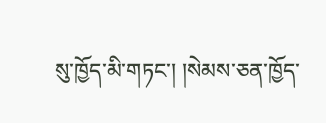སུ་ཁྱོད་མི་གཏང་། །སེམས་ཅན་ཁྱོད་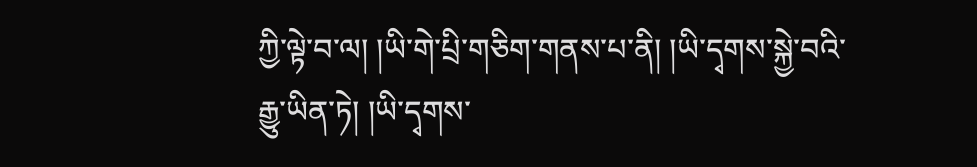ཀྱི་ལྟེ་བ་ལ། །ཡི་གེ་པྲི་གཅིག་གནས་པ་ནི། །ཡི་དྭགས་སྐྱེ་བའི་རྒྱུ་ཡིན་ཏེ། །ཡི་དྭགས་